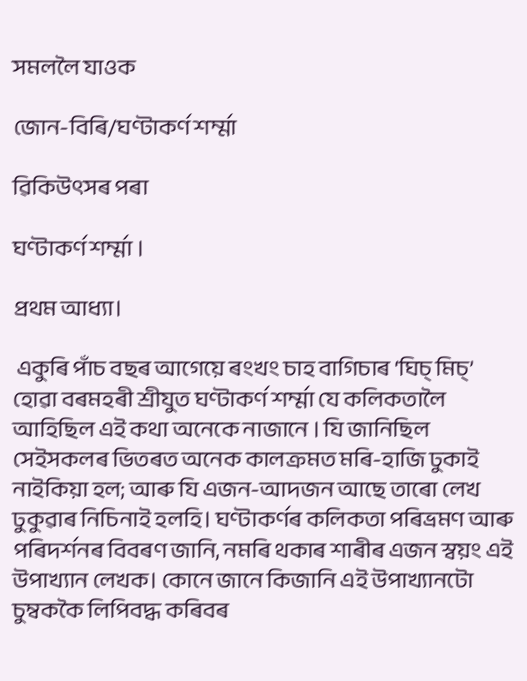সমললৈ যাওক

জোন-বিৰি/ঘণ্টাকৰ্ণ শৰ্ম্মা

ৱিকিউৎসৰ পৰা

ঘণ্টাকর্ণ শৰ্ম্মা ।

প্রথম আধ্যা।

 একুৰি পাঁচ বছৰ আগেয়ে ৰংখং চাহ বাগিচাৰ ‘ঘিচ্ মিচ্’ হোৱা বৰমহৰী শ্ৰীযুত ঘণ্টাকর্ণ শৰ্ম্মা যে কলিকতালৈ আহিছিল এই কথা অনেকে নাজানে । যি জানিছিল সেইসকলৰ ভিতৰত অনেক কালক্ৰমত মৰি-হাজি ঢুকাই নাইকিয়া হল; আৰু যি এজন-আদজন আছে তাৰো লেখ ঢুকুৱাৰ নিচিনাই হলহি। ঘণ্টাকৰ্ণৰ কলিকতা পৰিভ্ৰমণ আৰু পৰিদৰ্শনৰ বিবৰণ জানি, নমৰি থকাৰ শাৰীৰ এজন স্বয়ং এই উপাখ্যান লেখক। কোনে জানে কিজানি এই উপাখ্যানটো চুম্বককৈ লিপিবদ্ধ কৰিবৰ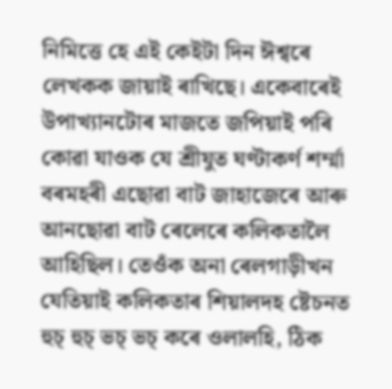নিমিত্তে হে এই কেইটা দিন ঈশ্বৰে লেখকক জায়াই ৰাখিছে। একেবাৰেই উপাখ্যানটোৰ মাজতে জপিয়াই পৰি কোৱা যাওক যে শ্ৰীযুত ঘণ্টাকৰ্ণ শৰ্ম্মা বৰমহৰী এছোৱা বাট জাহাজেৰে আৰু আনছোৱা বাট ৰেলেৰে কলিকতালৈ আহিছিল। তেওঁক অনা ৰেলগাড়ীখন যেতিয়াই কলিকতাৰ শিয়ালদহ ষ্টেচনত হুচ্ হুচ্ ভচ্ ভচ্ কৰে ওলালহি, ঠিক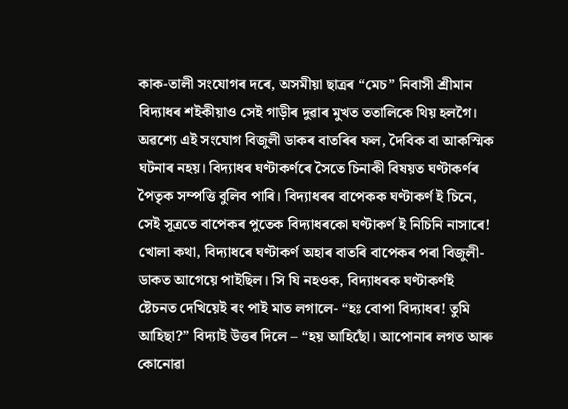কাক-তালী সংযোগৰ দৰে, অসমীয়া ছাত্ৰৰ “মেচ” নিবাসী শ্ৰীমান বিদ্যাধৰ শ‍ইকীয়াও সেই গাড়ীৰ দুৱাৰ মুখত ততালিকে থিয় হলগৈ। অৱশ্যে এই সংযোগ বিজুলী ডাকৰ বাতৰিৰ ফল, দৈবিক বা আকস্মিক ঘটনাৰ নহয়। বিদ্যাধৰ ঘণ্টাকৰ্ণৰে সৈতে চিনাকী বিষয়ত ঘণ্টাকৰ্ণৰ পৈতৃক সম্পত্তি বুলিব পাৰি। বিদ্যাধৰৰ বাপেকক ঘণ্টাকৰ্ণ ই চিনে, সেই সূত্ৰতে বাপেকৰ পুতেক বিদ্যাধৰকো ঘণ্টাকৰ্ণ ই নিচিনি নাসাৰে! খোলা কথা, বিদ্যাধৰে ঘণ্টাকৰ্ণ অহাৰ বাতৰি বাপেকৰ পৰা বিজুলী-ডাকত আগেয়ে পাইছিল। সি যি নহওক, বিদ্যাধৰক ঘণ্টাকৰ্ণই ষ্টেচনত দেখিয়েই ৰং পাই মাত লগালে- “হঃ বোপা বিদ্যাধৰ! তুমি আহিছা?” বিদ্যাই উত্তৰ দিলে – “হয় আহিছোঁ। আপোনাৰ লগত আৰু কোনোৱা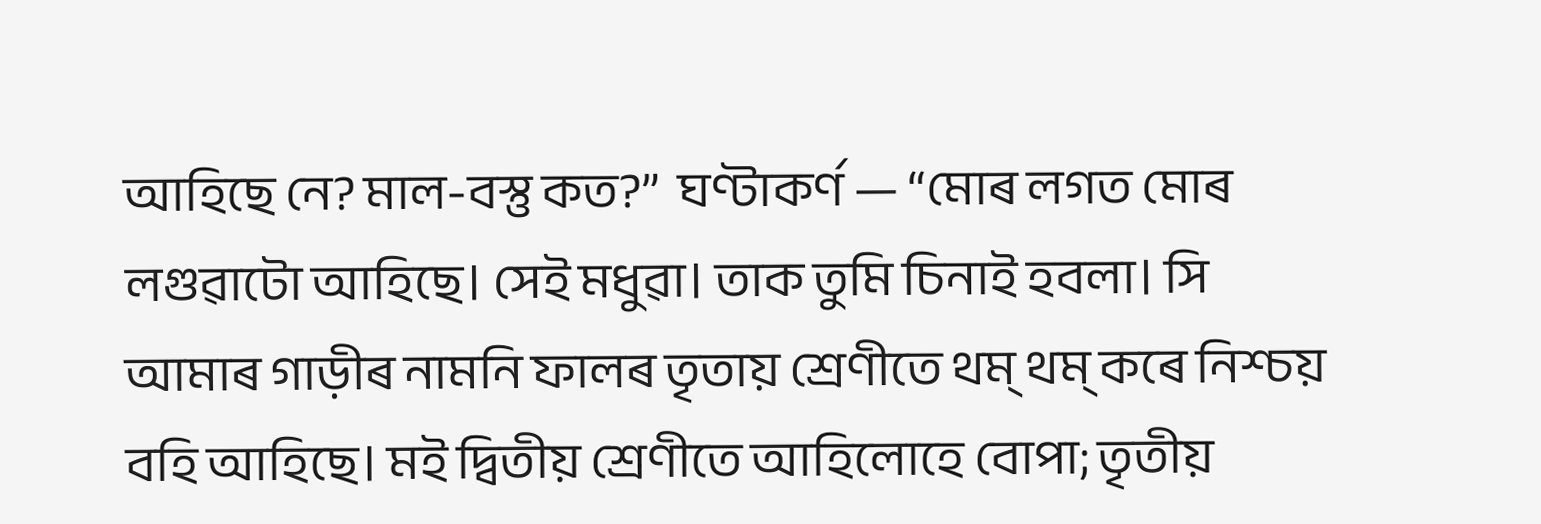আহিছে নে? মাল-বস্তু কত?”  ঘণ্টাকৰ্ণ — “মোৰ লগত মোৰ লগুৱাটো আহিছে। সেই মধুৱা। তাক তুমি চিনাই হবলা। সি আমাৰ গাড়ীৰ নামনি ফালৰ তৃতায় শ্ৰেণীতে থম্ থম্ কৰে নিশ্চয় বহি আহিছে। ম‍ই দ্বিতীয় শ্ৰেণীতে আহিলোহে বোপা; তৃতীয়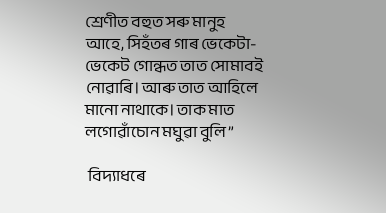শ্ৰেণীত বহুত সৰু মানুহ আহে, সিহঁতৰ গাৰ ভেকেটা-ভেকেট গোন্ধত তাত সোমাবই নোৱাৰি। আৰু তাত আহিলে মানো নাথাকে। তাক মাত লগোৱাঁচোন মঘুৱা বুলি ”

 বিদ্যাধৰে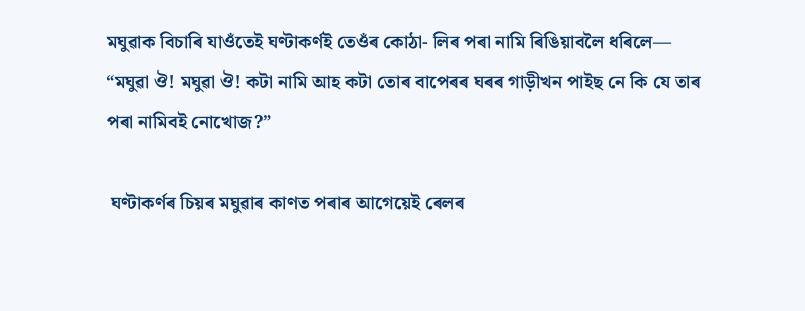মঘুৱাক বিচাৰি যাওঁতেই ঘণ্টাকৰ্ণই তেওঁৰ কোঠা- লিৰ পৰা নামি ৰিঙিয়াবলৈ ধৰিলে— “মঘুৱা ঔ! মঘুৱা ঔ! কটা নামি আহ কটা তোৰ বাপেৰৰ ঘৰৰ গাড়ীখন পাইছ নে কি যে তাৰ পৰা নামিবই নোখোজ?”

 ঘণ্টাকৰ্ণৰ চিয়ৰ মঘুৱাৰ কাণত পৰাৰ আগেয়েই ৰেলৰ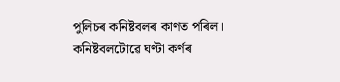পুলিচৰ কনিষ্টবলৰ কাণত পৰিল। কনিষ্টবলটোৱে ঘণ্টা কৰ্ণৰ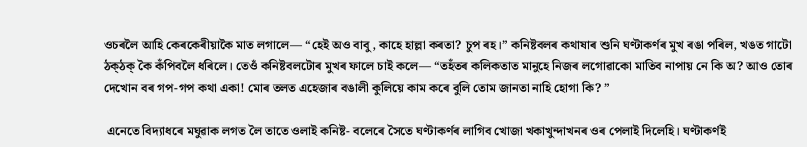ওচৰলৈ আহি কেৰকেৰীয়াকৈ মাত লগালে— “হেই অও বাবু, কাহে হাল্লা কৰতা? চুপ ৰহ।” কনিষ্টবলৰ কথাষাৰ শুনি ঘণ্টাকৰ্ণৰ মুখ ৰঙা পৰিল, খঙত গাটো ঠক্‌ঠক্‌ কৈ কঁপিবলৈ ধৰিলে। তেওঁ কনিষ্টবলটোৰ মুখৰ ফালে চাই কলে— “তহঁতৰ কলিকতাত মানুহে নিজৰ লগোৱাকো মাতিব নাপায় নে কি অ? আও তোৰ দেখোন বৰ গপ-গপ কথা একা! মোৰ তলত এহেজাৰ বঙালী কুলিয়ে কাম কৰে বুলি তোম জানতা নাহি হোগা কি? ”

 এনেতে বিদ্যাধৰে মঘুৱাক লগত লৈ তাতে ওলাই কনিষ্ট- বলেৰে সৈতে ঘণ্টাকৰ্ণৰ লাগিব খোজা খকাখুন্দাখনৰ ওৰ পেলাই দিলেহি। ঘণ্টাকৰ্ণই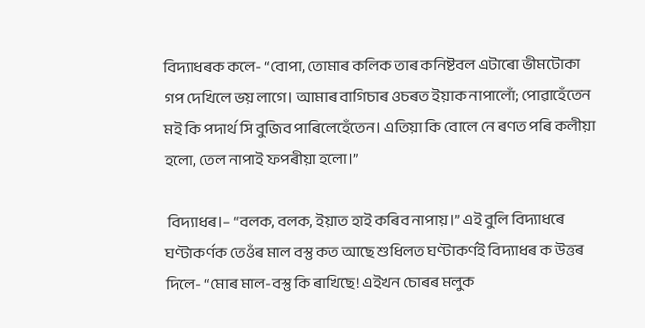বিদ্যাধৰক কলে- “বোপা, তোমাৰ কলিক তাৰ কনিষ্টবল এটাৰো ভীমটোকা গপ দেখিলে ভয় লাগে। আমাৰ বাগিচাৰ ওচৰত ইয়াক নাপালোঁ; পোৱাহেঁতেন ম‍ই কি পদাৰ্থ সি বুজিব পাৰিলেহেঁতেন। এতিয়া কি বোলে নে ৰণত পৰি কলীয়া হলো, তেল নাপাই ফপৰীয়া হলো।”

 বিদ্যাধৰ।– “বলক, বলক, ইয়াত হাই কৰিব নাপায়।” এই বুলি বিদ্যাধৰে ঘণ্টাকৰ্ণক তেওঁৰ মাল বস্তু কত আছে শুধিলত ঘণ্টাকৰ্ণই বিদ্যাধৰ ক উত্তৰ দিলে- “মোৰ মাল-বস্তু কি ৰাখিছে! এইখন চোৰৰ মলুক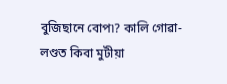বুজিছানে বোপ৷? কালি গোৱা- লণ্ডত কিবা মুটীয়া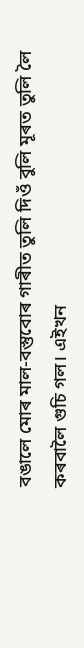বঙালে মোৰ মাল-বস্তুবোৰ গাৰীত তুলি দিওঁ বুলি মূৰত তুলি লৈ কৰবালৈ গুচি গল। এইখন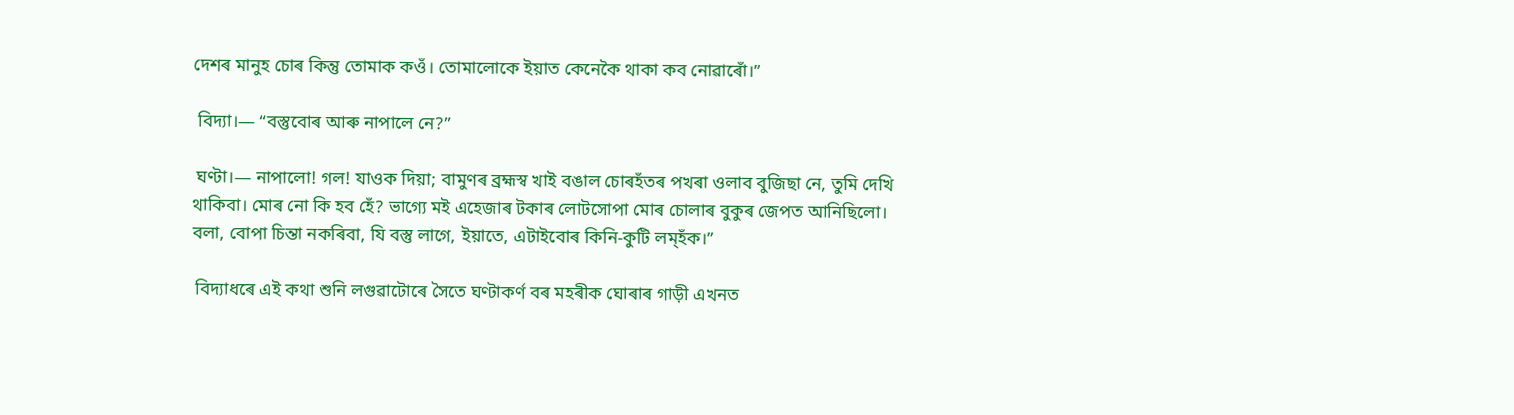দেশৰ মানুহ চোৰ কিন্তু তোমাক কওঁ। তোমালোকে ইয়াত কেনেকৈ থাকা কব নোৱাৰোঁ।”

 বিদ্যা।— “বস্তুবোৰ আৰু নাপালে নে?”

 ঘণ্টা।— নাপালো! গল! যাওক দিয়া; বামুণৰ ব্ৰহ্মস্ব খাই বঙাল চোৰহঁতৰ পখৰা ওলাব বুজিছা নে, তুমি দেখি থাকিবা। মোৰ নো কি হব হেঁ? ভাগ্যে মই এহেজাৰ টকাৰ লোটসোপা মোৰ চোলাৰ বুকুৰ জেপত আনিছিলো। বলা, বোপা চিন্তা নকৰিবা, যি বস্তু লাগে, ইয়াতে, এটাইবোৰ কিনি-কুটি লম্‌হঁক।”

 বিদ্যাধৰে এই কথা শুনি লগুৱাটোৰে সৈতে ঘণ্টাকৰ্ণ বৰ মহৰীক ঘোৰাৰ গাড়ী এখনত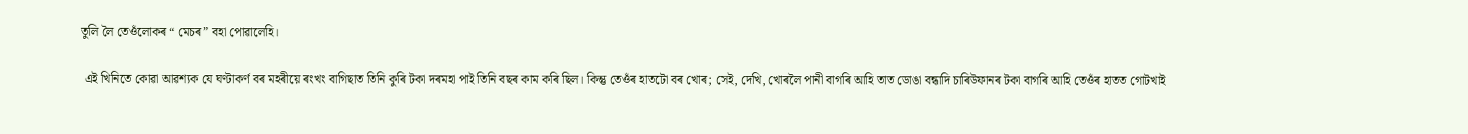তুলি লৈ তেওঁলোকৰ “ মেচৰ” বহা পোৱালেহি।

 এই খিনিতে কোৱা আৱশ্যক যে ঘণ্টাকৰ্ণ বৰ মহৰীয়ে ৰংখং বাগিছাত তিনি কুৰি টকা দৰমহা পাই তিনি বছৰ কাম কৰি ছিল। কিন্তু তেওঁৰ হাতটো বৰ খোৰ; সেই, দেখি, খোৰলৈ পানী বাগৰি আহি তাত ডোঙা বন্ধাদি চাৰিউফানৰ টকা বাগৰি আহি তেওঁৰ হাতত গোটখাই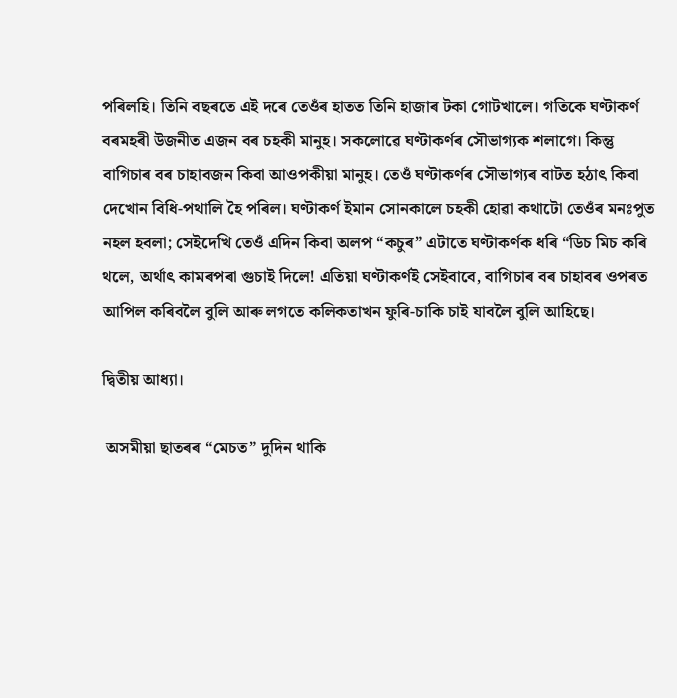পৰিলহি। তিনি বছৰতে এই দৰে তেওঁৰ হাতত তিনি হাজাৰ টকা গোটখালে। গতিকে ঘণ্টাকৰ্ণ বৰমহৰী উজনীত এজন বৰ চহকী মানুহ। সকলোৱে ঘণ্টাকৰ্ণৰ সৌভাগ্যক শলাগে। কিন্তু বাগিচাৰ বৰ চাহাবজন কিবা আওপকীয়া মানুহ। তেওঁ ঘণ্টাকৰ্ণৰ সৌভাগ্যৰ বাটত হঠাৎ কিবা দেখোন বিধি-পথালি হৈ পৰিল। ঘণ্টাকৰ্ণ ইমান সোনকালে চহকী হোৱা কথাটো তেওঁৰ মনঃপুত নহল হবলা; সেইদেখি তেওঁ এদিন কিবা অলপ “কচুৰ” এটাতে ঘণ্টাকৰ্ণক ধৰি “ডিচ মিচ কৰি থলে, অৰ্থাৎ কামৰপৰা গুচাই দিলে! এতিয়া ঘণ্টাকৰ্ণই সেইবাবে, বাগিচাৰ বৰ চাহাবৰ ওপৰত আপিল কৰিবলৈ বুলি আৰু লগতে কলিকতাখন ফুৰি-চাকি চাই যাবলৈ বুলি আহিছে।

দ্বিতীয় আধ্যা।

 অসমীয়া ছাতৰৰ “মেচত” দুদিন থাকি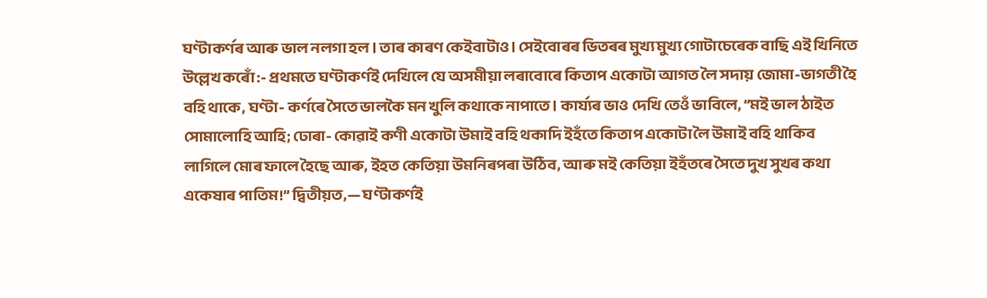ঘণ্টাকৰ্ণৰ আৰু ভাল নলগা হল। তাৰ কাৰণ কেইবাটাও। সেইবোৰৰ ভিতৰৰ মুখ্য মুখ্য গোটাচেৰেক বাছি এই খিনিতে উল্লেখ কৰোঁ :- প্ৰথমতে ঘণ্টাকৰ্ণই দেখিলে যে অসমীয়া লৰাবোৰে কিতাপ একোটা আগত লৈ সদায় জোমা-ভাগতী হৈ বহি থাকে, ঘণ্টা- কৰ্ণৰে সৈতে ভালকৈ মন খুলি কথাকে নাপাতে। কাৰ্য্যৰ ভাও দেখি তেওঁ ভাবিলে, “মই ভাল ঠাইত সোমালোহি আহি; ঢোৰা- কোৱাই কণী একোটা উমাই বহি থকাদি ইহঁতে কিতাপ একোটা লৈ উমাই বহি থাকিব লাগিলে মোৰ ফালে হৈছে আৰু, ইহত কেতিয়া উমনিৰপৰা উঠিব, আৰু মই কেতিয়া ইহঁতৰে সৈতে দুখ সুখৰ কথা একেষাৰ পাতিম!” দ্বিতীয়ত,— ঘণ্টাকৰ্ণই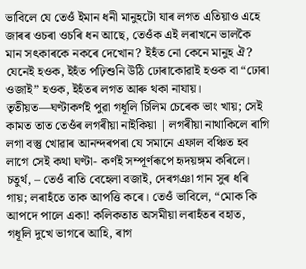ভাবিলে যে তেওঁ ইমান ধনী মানুহটো যাৰ লগত এতিয়াও এহে জাৰৰ ওচৰা ওচৰি ধন আছে, তেওঁক এই লৰাখনে ভালকৈ মান সৎকাৰকে নকৰে দেখোন? ইহঁত নো কেনে মানুহ ঐ? যেনেই হওক, ইহঁত পঢ়িশুনি উঠি ঢোৰাকোৱাই হওক বা “ঢোৰা ওজাই” হওক, ইহঁতৰ লগত আৰু থকা নাযায়। তৃতীয়ত—ঘণ্টাকৰ্ণই পুৱা গধূলি চিলিম চেৰেক ভাং খায়; সেই কামত তাত তেওঁৰ লগৰীয়া নাইকিয়া | লগৰীয়া নাথাকিলে ৰাগি লগা বস্তু খোৱাৰ আনন্দৰপৰা যে সমানে এফাল বঞ্চিত হব লাগে সেই কথা ঘণ্টা- কৰ্ণই সম্পূৰ্ণৰূপে হৃদয়ঙ্গম কৰিলে। চতুৰ্থ, – তেওঁ ৰাতি বেহেলা বজাই, দেৰগঞা গান সুৰ ধৰি গায়; লৰাহঁতে তাক আপত্তি কৰে। তেওঁ ভাবিলে, “মোক কি আপদে পালে একা! কলিকতাত অসমীয়া লৰাহঁতৰ বহাত, গধূলি দুখে ভাগৰে আহি, ৰাগ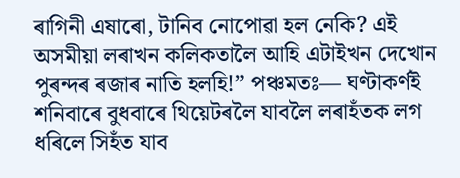ৰাগিনী এষাৰো, টানিব নোপোৱা হল নেকি? এই অসমীয়া লৰাখন কলিকতালৈ আহি এটাইখন দেখোন পুৰন্দৰ ৰজাৰ নাতি হলহি!” পঞ্চমতঃ— ঘণ্টাকৰ্ণই শনিবাৰে বুধবাৰে থিয়েটৰলৈ যাবলৈ লৰাহঁতক লগ ধৰিলে সিহঁত যাব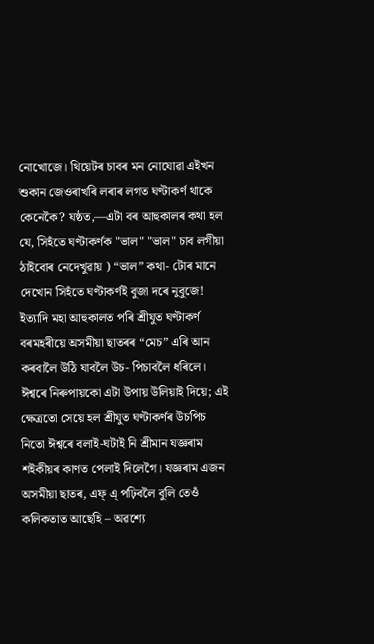নোখোজে। থিয়েটৰ চাবৰ মন নোযোৱা এইখন শুকান জেওৰাখৰি লৰাৰ লগত ঘণ্টাকৰ্ণ থাকে কেনেকৈ? যষ্ঠত,—এটা বৰ আহুকালৰ কথা হল যে, সিহঁতে ঘণ্টাকৰ্ণক "ভাল" "ভাল" চাব লগীয়া ঠাইবোৰ নেদেখুৱায় ) “ভাল” কথা- টোৰ মানে দেখোন সিহঁতে ঘণ্টাকৰ্ণই বুজা দৰে নুবুজে! ইত্যাদি মহা আহুকালত পৰি শ্ৰীযুত ঘণ্টাকৰ্ণ বৰমহৰীয়ে অসমীয়া ছাতৰৰ “মেচ” এৰি আন কৰবালৈ উঠি যাবলৈ উচ- পিচাবলৈ ধৰিলে। ঈশ্বৰে নিৰুপায়কো এটা উপায় উলিয়াই দিয়ে; এই ক্ষেত্ৰতো সেয়ে হল শ্ৰীযুত ঘণ্টাকৰ্ণৰ উচপিচ নিতো ঈশ্বৰে বলাই-ঘটাই নি শ্ৰীমান যজ্ঞৰাম শ‍ইকীয়ৰ কাণত পেলাই দিলেগৈ। যজ্ঞৰাম এজন অসমীয়া ছাতৰ, এফ্ এ্ পঢ়িবলৈ বুলি তেওঁ কলিকতাত আছেহি – অৱশ্যে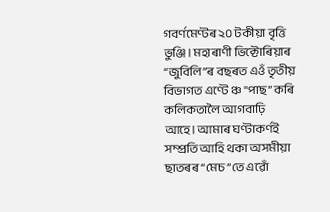গবৰ্ণমেণ্টৰ ২০ টকীয়া বৃত্তি ভুঞ্জি। মহাৰাণী ভিক্টোৰিয়াৰ “জুবিলি”ৰ বছৰত এওঁ তৃতীয় বিভাগত এণ্টে ঞ্চ "পাছ” কৰি কলিকতালৈ আগবাঢ়ি আহে। আমাৰ ঘণ্টাকৰ্ণই সম্প্ৰতি আহি থকা অসমীয়া ছাতৰৰ “মেচ”তে এৱোঁ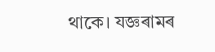থাকে। যজ্ঞৰামৰ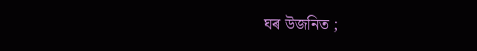ঘৰ উজনিত ;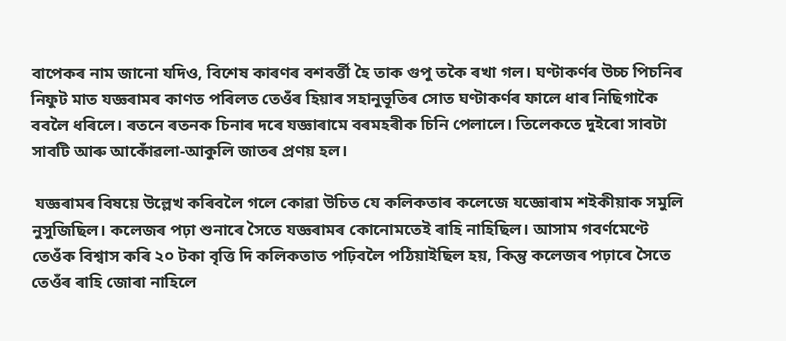বাপেকৰ নাম জানো যদিও, বিশেষ কাৰণৰ বশবৰ্ত্তী হৈ তাক গুপু তকৈ ৰখা গল। ঘণ্টাকৰ্ণৰ উচ্চ পিচনিৰ নিফুট মাত যজ্ঞৰামৰ কাণত পৰিলত তেওঁৰ হিয়াৰ সহানুভূতিৰ সোত ঘণ্টাকৰ্ণৰ ফালে ধাৰ নিছিগাকৈ ববলৈ ধৰিলে। ৰতনে ৰতনক চিনাৰ দৰে যজ্ঞাৰামে বৰমহৰীক চিনি পেলালে। তিলেকতে দুইৰো সাবটা সাবটি আৰু আকোঁৱলা-আকুলি জাতৰ প্ৰণয় হল।

 যজ্ঞৰামৰ বিষয়ে উল্লেখ কৰিবলৈ গলে কোৱা উচিত যে কলিকতাৰ কলেজে যজ্ঞোৰাম শ‍ইকীয়াক সমুলি নুসুজিছিল। কলেজৰ পঢ়া শুনাৰে সৈতে যজ্ঞৰামৰ কোনোমতেই ৰাহি নাহিছিল। আসাম গবৰ্ণমেণ্টে তেওঁক বিশ্বাস কৰি ২০ টকা বৃত্তি দি কলিকতাত পঢ়িবলৈ পঠিয়াইছিল হয়, কিন্তু কলেজৰ পঢ়াৰে সৈতে তেওঁৰ ৰাহি জোৰা নাহিলে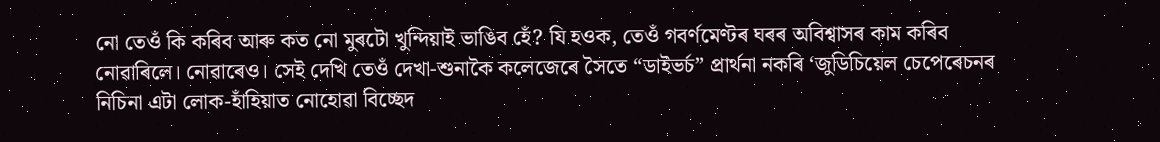নো তেওঁ কি কৰিব আৰু কত নো মুৰটো খুন্দিয়াই ভাঙিব হেঁ? যি হওক, তেওঁ গবৰ্ণমেণ্টৰ ঘৰৰ অবিশ্বাসৰ কাম কৰিব নোৱাৰিলে। নোৱাৰেও। সেই দেখি তেওঁ দেখা-শুনাকৈ কলেজেৰে সৈতে “ডাইভৰ্চ” প্ৰাৰ্থনা নকৰি ‘জুডিচিয়েল চেপেৰেচনৰ নিচিনা এটা লোক-হাঁহিয়াত নোহোৱা বিচ্ছেদ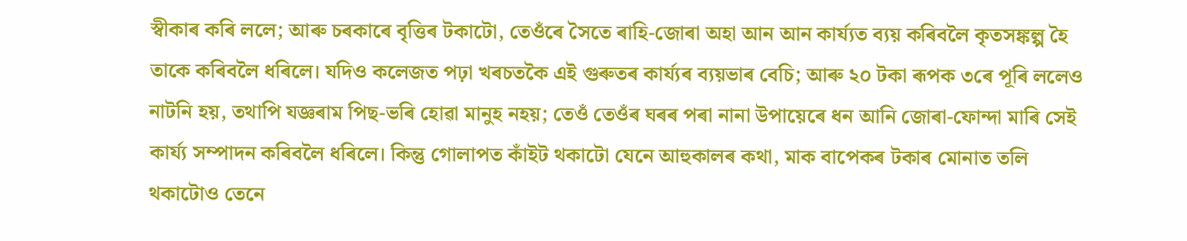স্বীকাৰ কৰি ললে; আৰু চৰকাৰে বৃত্তিৰ টকাটো, তেওঁৰে সৈতে ৰাহি-জোৰা অহা আন আন কাৰ্য্যত ব্যয় কৰিবলৈ কৃতসঙ্কল্প হৈ তাকে কৰিবলৈ ধৰিলে। যদিও কলেজত পঢ়া খৰচতকৈ এই গুৰুতৰ কাৰ্য্যৰ ব্যয়ভাৰ বেচি; আৰু ২০ টকা ৰূপক ৩ৰে পূৰি ললেও নাটনি হয়, তথাপি যজ্ঞৰাম পিছ-ভৰি হোৱা মানুহ নহয়; তেওঁ তেওঁৰ ঘৰৰ পৰা নানা উপায়েৰে ধন আনি জোৰা-ফোন্দা মাৰি সেই কাৰ্য্য সম্পাদন কৰিবলৈ ধৰিলে। কিন্তু গোলাপত কাঁইট থকাটো যেনে আহুকালৰ কথা, মাক বাপেকৰ টকাৰ মোনাত তলি থকাটোও তেনে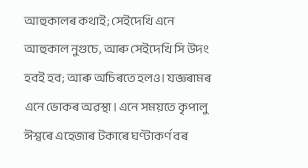আহুকালৰ কথাই; সেইদেখি এনে আহুকাল নুগুচে, আৰু সেইদেখি সি উদং হবই হব; আৰু অচিৰতে হলও। যজ্ঞৰামৰ এনে ভোকৰ অৱস্থা। এনে সময়তে কৃপালু ঈশ্বৰে এহেজাৰ টকাৰে ঘণ্টাকৰ্ণ বৰ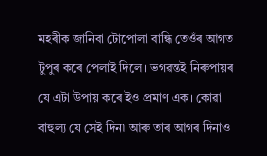মহৰীক জানিবা টোপোলা বান্ধি তেওঁৰ আগত টুপুৰ কৰে পেলাই দিলে। ভগৱন্তই নিৰুপায়ৰ যে এটা উপায় কৰে ইও প্ৰমাণ এক। কোৱা বাহুল্য যে সেই দিন৷ আৰু তাৰ আগৰ দিনাও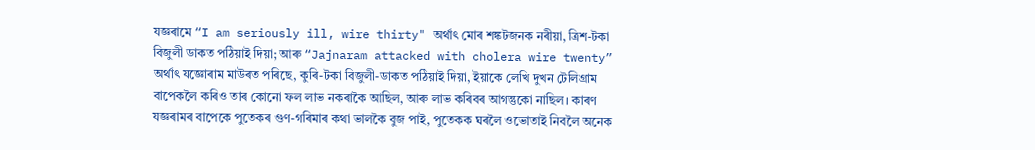যজ্ঞৰামে “I am seriously ill, wire thirty" অৰ্থাৎ মোৰ শঙ্কটজনক নৰীয়া, ত্ৰিশ-টকা বিজুলী ডাকত পঠিয়াই দিয়া; আৰু “Jajnaram attacked with cholera wire twenty” অৰ্থাৎ যজ্ঞোৰাম মাউৰত পৰিছে, কুৰি-টকা বিজুলী-ডাকত পঠিয়াই দিয়া, ইয়াকে লেখি দুখন টেলিগ্ৰাম বাপেকলৈ কৰিও তাৰ কোনো ফল লাভ নকৰাকৈ আছিল, আৰু লাভ কৰিবৰ আগন্তুকো নাছিল। কাৰণ যজ্ঞৰামৰ বাপেকে পুতেকৰ গুণ-গৰিমাৰ কথা ভালকৈ বুজ পাই, পুতেকক ঘৰলৈ ওভোতাই নিবলৈ অনেক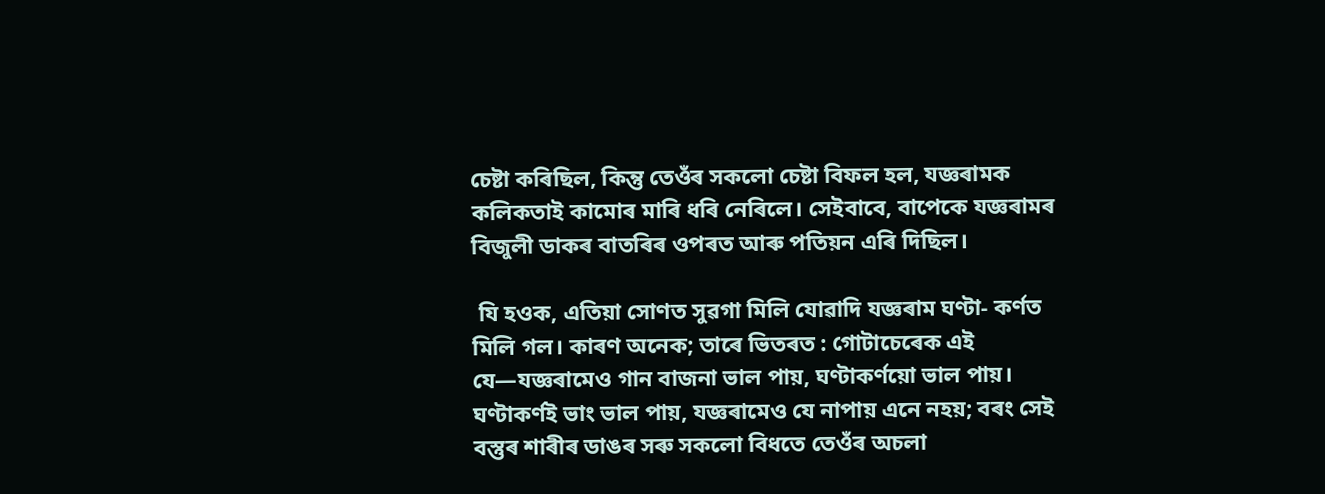চেষ্টা কৰিছিল, কিন্তু তেওঁৰ সকলো চেষ্টা বিফল হল, যজ্ঞৰামক কলিকতাই কামোৰ মাৰি ধৰি নেৰিলে। সেইবাবে, বাপেকে যজ্ঞৰামৰ বিজুলী ডাকৰ বাতৰিৰ ওপৰত আৰু পতিয়ন এৰি দিছিল।

 যি হওক, এতিয়া সোণত সুৱগা মিলি যোৱাদি যজ্ঞৰাম ঘণ্টা- কৰ্ণত মিলি গল। কাৰণ অনেক; তাৰে ভিতৰত : গোটাচেৰেক এই যে—যজ্ঞৰামেও গান বাজনা ভাল পায়, ঘণ্টাকৰ্ণয়ো ভাল পায়। ঘণ্টাকৰ্ণই ভাং ভাল পায়, যজ্ঞৰামেও যে নাপায় এনে নহয়; বৰং সেই বস্তুৰ শাৰীৰ ডাঙৰ সৰু সকলো বিধতে তেওঁৰ অচলা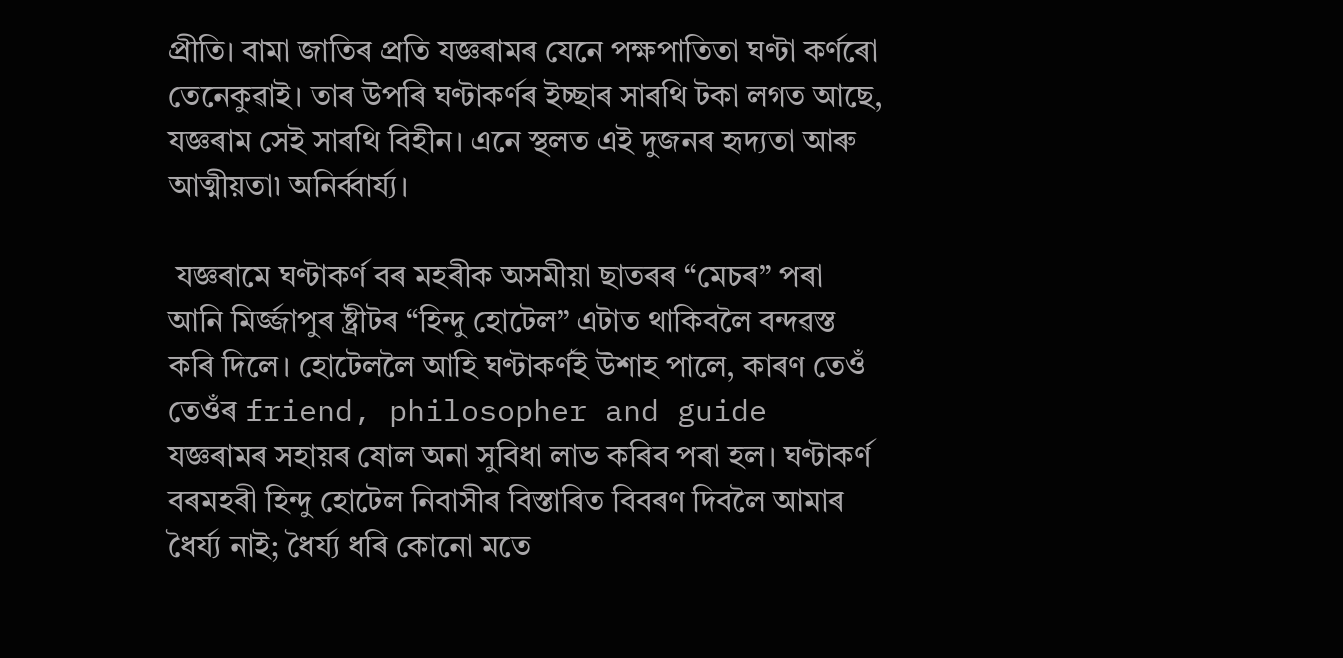প্ৰীতি। বামা জাতিৰ প্ৰতি যজ্ঞৰামৰ যেনে পক্ষপাতিতা ঘণ্টা কৰ্ণৰো তেনেকুৱাই। তাৰ উপৰি ঘণ্টাকৰ্ণৰ ইচ্ছাৰ সাৰথি টকা লগত আছে, যজ্ঞৰাম সেই সাৰথি বিহীন। এনে স্থলত এই দুজনৰ হৃদ্যতা আৰু আত্মীয়তা৷ অনিৰ্ব্বাৰ্য্য।

 যজ্ঞৰামে ঘণ্টাকৰ্ণ বৰ মহৰীক অসমীয়া ছাতৰৰ “মেচৰ” পৰা আনি মিৰ্জ্জাপুৰ ষ্ট্ৰীটৰ “হিন্দু হোটেল” এটাত থাকিবলৈ বন্দৱস্ত কৰি দিলে। হোটেললৈ আহি ঘণ্টাকৰ্ণই উশাহ পালে, কাৰণ তেওঁ তেওঁৰ friend, philosopher and guide যজ্ঞৰামৰ সহায়ৰ ষোল অনা সুবিধা লাভ কৰিব পৰা হল। ঘণ্টাকৰ্ণ বৰমহৰী হিন্দু হোটেল নিবাসীৰ বিস্তাৰিত বিবৰণ দিবলৈ আমাৰ ধৈৰ্য্য নাই; ধৈৰ্য্য ধৰি কোনো মতে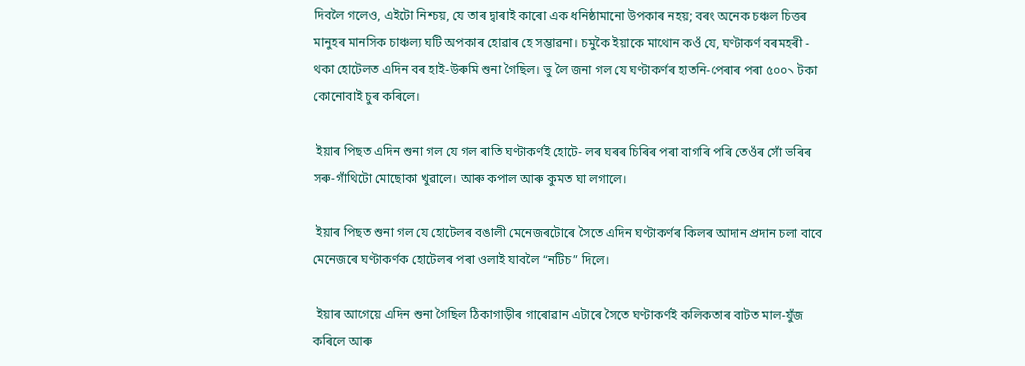দিবলৈ গলেও, এইটো নিশ্চয়, যে তাৰ দ্বাৰাই কাৰো এক ধনিষ্ঠামানো উপকাৰ নহয়; বৰং অনেক চঞ্চল চিত্তৰ মানুহৰ মানসিক চাঞ্চল্য ঘটি অপকাৰ হোৱাৰ হে সম্ভাৱনা। চমুকৈ ইয়াকে মাথোন কওঁ যে, ঘণ্টাকৰ্ণ বৰমহৰী - থকা হোটেলত এদিন বৰ হাই-উৰুমি শুনা গৈছিল। ভু লৈ জনা গল যে ঘণ্টাকৰ্ণৰ হাতনি-পেৰাৰ পৰা ৫০০৲ টকা কোনোবাই চুৰ কৰিলে।

 ইয়াৰ পিছত এদিন শুনা গল যে গল ৰাতি ঘণ্টাকৰ্ণই হোটে- লৰ ঘৰৰ চিৰিৰ পৰা বাগৰি পৰি তেওঁৰ সোঁ ভৰিৰ সৰু-গাঁথিটো মোছোকা খুৱালে। আৰু কপাল আৰু কুমত ঘা লগালে।

 ইয়াৰ পিছত শুনা গল যে হোটেলৰ বঙালী মেনেজৰটোৰে সৈতে এদিন ঘণ্টাকৰ্ণৰ কিলৰ আদান প্ৰদান চলা বাবে মেনেজৰে ঘণ্টাকৰ্ণক হোটেলৰ পৰা ওলাই যাবলৈ “নটিচ” দিলে।

 ইয়াৰ আগেয়ে এদিন শুনা গৈছিল ঠিকাগাড়ীৰ গাৰোৱান এটাৰে সৈতে ঘণ্টাকৰ্ণই কলিকতাৰ বাটত মাল-যুঁজ কৰিলে আৰু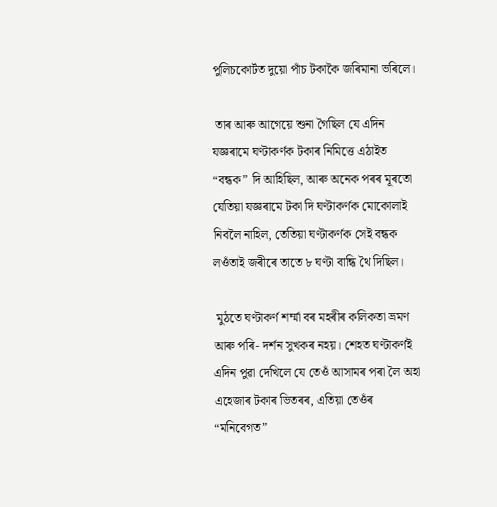পুলিচকোৰ্টত দুয়ো পাঁচ টকাকৈ জৰিমানা ভৰিলে।

 তাৰ আৰু আগেয়ে শুনা গৈছিল যে এদিন যজ্ঞৰামে ঘণ্টাকৰ্ণক টকাৰ নিমিত্তে এঠাইত “বন্ধক” দি আহিছিল, আৰু অনেক পৰৰ মূৰতো যেতিয়া যজ্ঞৰামে টকা দি ঘণ্টাকৰ্ণক মোকোলাই নিবলৈ নাহিল, তেতিয়া ঘণ্টাকৰ্ণক সেই বন্ধক লওঁতাই জৰীৰে তাতে ৮ ঘণ্টা বান্ধি থৈ দিছিল।

 মুঠতে ঘণ্টাকৰ্ণ শৰ্ম্মা বৰ মহৰীৰ কলিকতা ভ্ৰমণ আৰু পৰি- দৰ্শন সুখকৰ নহয়। শেহত ঘণ্টাকৰ্ণই এদিন পুৱা দেখিলে যে তেওঁ আসামৰ পৰা লৈ অহা এহেজাৰ টকাৰ ভিতৰৰ, এতিয়া তেওঁৰ “মনিবেগত”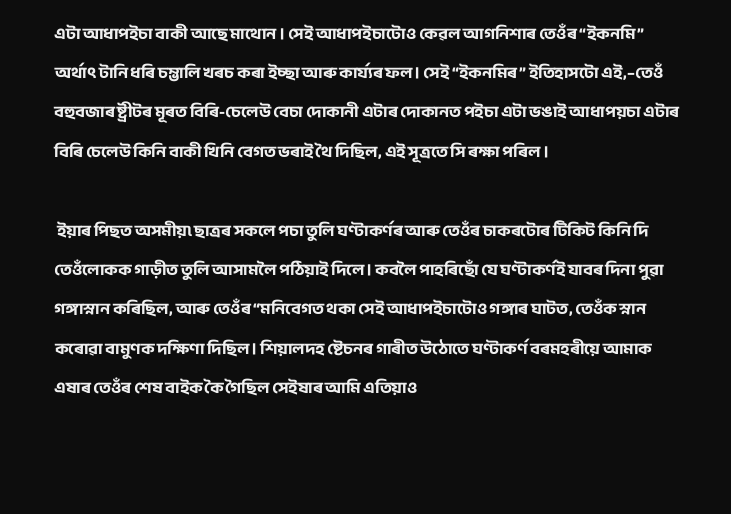এটা আধাপইচা বাকী আছে মাথোন । সেই আধাপইচাটোও কেৱল আগনিশাৰ তেওঁৰ “ইকনমি” অর্থাৎ টানি ধৰি চম্ভালি খৰচ কৰা ইচ্ছা আৰু কাৰ্য্যৰ ফল। সেই “ইকনমিৰ” ইতিহাসটো এই,–তেওঁ বহুবজাৰ ষ্ট্ৰীটৰ মূৰত বিৰি-চেলেউ বেচা দোকানী এটাৰ দোকানত পইচা এটা ভঙাই আধাপয়চা এটাৰ বিৰি চেলেউ কিনি বাকী খিনি বেগত ভৰাই থৈ দিছিল, এই সূত্ৰতে সি ৰক্ষা পৰিল ।

 ইয়াৰ পিছত অসমীয়৷ ছাত্ৰৰ সকলে পচা তুলি ঘণ্টাকর্ণৰ আৰু তেওঁৰ চাকৰটোৰ টিকিট কিনি দি তেওঁলোকক গাড়ীত তুলি আসামলৈ পঠিয়াই দিলে। কবলৈ পাহৰিছোঁ যে ঘণ্টাকর্ণই যাবৰ দিনা পুৱা গঙ্গাস্নান কৰিছিল, আৰু তেওঁৰ “মনিবেগত থকা সেই আধাপইচাটোও গঙ্গাৰ ঘাটত, তেওঁক স্নান কৰোৱা বামুণক দক্ষিণা দিছিল। শিয়ালদহ ষ্টেচনৰ গাৰীত উঠোতে ঘণ্টাকর্ণ বৰমহৰীয়ে আমাক এষাৰ তেওঁৰ শেষ বাইক কৈ গৈছিল সেইষাৰ আমি এতিয়াও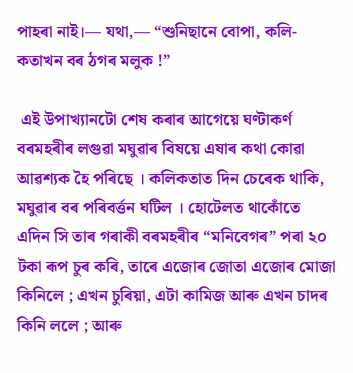পাহৰা নাই।— যথা,— “শুনিছানে বোপা, কলি- কতাখন বৰ ঠগৰ মলুক !”

 এই উপাখ্যানটো শেষ কৰাৰ আগেয়ে ঘণ্টাকর্ণ বৰমহৰীৰ লগুৱা মঘুৱাৰ বিষয়ে এষাৰ কথা কোৱা আৱশ্যক হৈ পৰিছে । কলিকতাত দিন চেৰেক থাকি, মঘুৱাৰ বৰ পৰিবৰ্ত্তন ঘটিল । হোটেলত থাকোঁতে এদিন সি তাৰ গৰাকী বৰমহৰীৰ “মনিবেগৰ” পৰা ২০ টকা ৰূপ চুৰ কৰি, তাৰে এজোৰ জোতা এজোৰ মোজা কিনিলে ; এখন চুৰিয়া, এটা কামিজ আৰু এখন চাদৰ কিনি ললে ; আৰু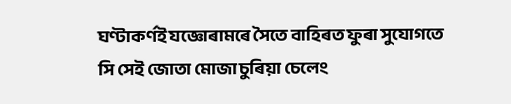ঘণ্টাকর্ণই যজ্ঞোৰামৰে সৈতে বাহিৰত ফুৰা সুযোগতে সি সেই জোতা মোজা চুৰিয়া চেলেং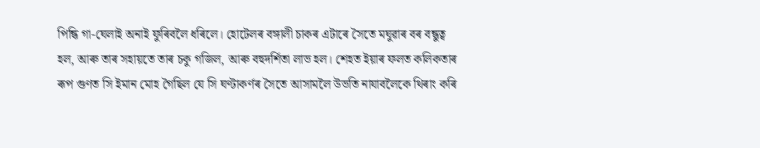পিন্ধি গা-ঘেলাই অনাই ফুৰিবলৈ ধৰিলে। হোটেলৰ বঙ্গালী চাকৰ এটাৰে সৈতে মঘুৱাৰ বৰ বন্ধুত্ব হল, আৰু তাৰ সহায়তে তাৰ চকু গজিল, আৰু বহুদৰ্শিতা লাভ হল। শেহত ইয়াৰ ফলত কলিকতাৰ ৰূপ গুণত সি ইমান মোহ গৈছিল যে সি ঘণ্টাকৰ্ণৰ সৈতে আসামলৈ উভতি নাযাবলৈকে থিৰাং কৰি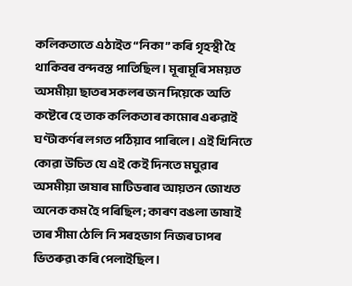কলিকতাতে এঠাইত “নিকা” কৰি গৃহস্থী হৈ থাকিবৰ বন্দবস্ত পাতিছিল। মূৰামূৰি সময়ত অসমীয়া ছাতৰ সকলৰ জন দিয়েকে অতি কষ্টেৰে হে তাক কলিকতাৰ কামোৰ এৰুৱাই ঘণ্টাকৰ্ণৰ লগত পঠিয়াব পাৰিলে। এই খিনিতে কোৱা উচিত যে এই কেই দিনতে মঘুৱাৰ অসমীয়া ভাষাৰ মাটিডৰাৰ আয়তন জোখত অনেক কম হৈ পৰিছিল; কাৰণ বঙলা ভাষাই তাৰ সীমা ঠেলি নি সৰহভাগ নিজৰ ঢাপৰ ভিতৰুৱ৷ কৰি পেলাইছিল।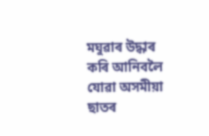মঘুৱাৰ উদ্ধাৰ কৰি আনিবলৈ যোৱা অসমীয়া ছাতৰ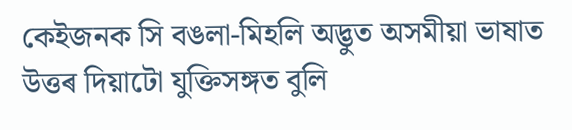কেইজনক সি বঙলা-মিহলি অদ্ভুত অসমীয়া ভাষাত উত্তৰ দিয়াটো যুক্তিসঙ্গত বুলি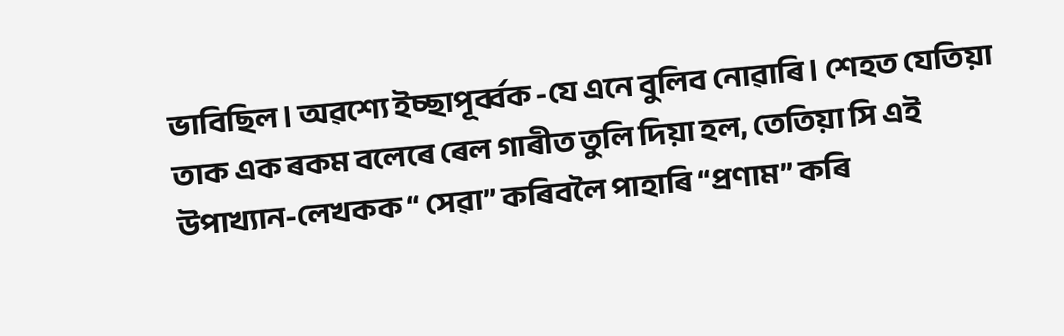ভাবিছিল। অৱশ্যে ইচ্ছাপূৰ্ব্বক -যে এনে বুলিব নোৱাৰি। শেহত যেতিয়া তাক এক ৰকম বলেৰে ৰেল গাৰীত তুলি দিয়া হল, তেতিয়া সি এই উপাখ্যান-লেখকক “ সেৱা” কৰিবলৈ পাহাৰি “প্ৰণাম” কৰি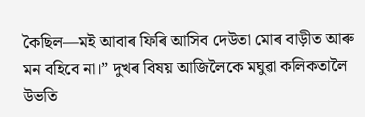কৈছিল—মই আবাৰ ফিৰি আসিব দেউতা মোৰ বাড়ীত আৰু মন বহিবে না।” দুখৰ বিষয় আজিলৈকে মঘুৱা কলিকতালৈ উভতি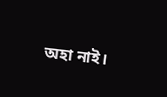অহা নাই।